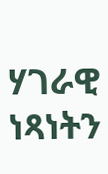ሃገራዊ ነጻነትን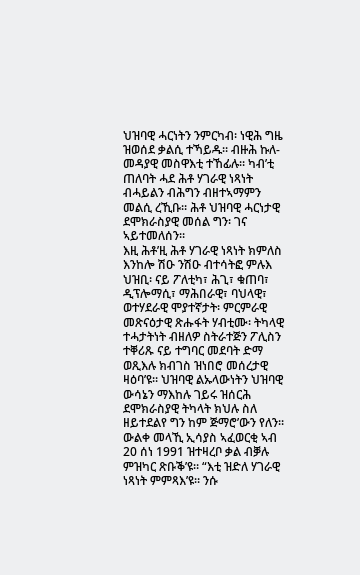ህዝባዊ ሓርነትን ንምርካብ፡ ነዊሕ ግዜ ዝወሰደ ቃልሲ ተኻይዱ። ብዙሕ ኩለ-መዳያዊ መስዋእቲ ተኸፊሉ። ካብ’ቲ ጠለባት ሓደ ሕቶ ሃገራዊ ነጻነት ብሓይልን ብሕግን ብዘተኣማምን መልሲ ረኺቡ። ሕቶ ህዝባዊ ሓርነታዊ ደሞክራስያዊ መሰል ግን፡ ገና ኣይተመለሰን።
እዚ ሕቶ’ዚ ሕቶ ሃገራዊ ነጻነት ክምለስ እንከሎ ሽዑ ንሽዑ ብተሳትፎ ምሉእ ህዝቢ፡ ናይ ፖለቲካ፣ ሕጊ፣ ቁጠባ፣ ዲፕሎማሲ፣ ማሕበራዊ፣ ባህላዊ፣ ወተሃደራዊ ሞያተኛታት፡ ምርምራዊ መጽናዕታዊ ጽሑፋት ሃብቲሙ፡ ትካላዊ ተሓታትነት ብዘለዎ ስትራተጅን ፖሊስን ተቐሪጹ ናይ ተግባር መደባት ድማ ወጺእሉ ክብገስ ዝነበሮ መሰረታዊ ዛዕባ’ዩ። ህዝባዊ ልኡላውነትን ህዝባዊ ውሳኔን ማእከሉ ገይሩ ዝሰርሕ ደሞክራስያዊ ትካላት ክህሉ ስለ ዘይተደልየ ግን ከም ጅማሮ’ውን የለን።
ውልቀ መላኺ ኢሳያስ ኣፈወርቂ ኣብ 20 ሰነ 1991 ዝተዛረቦ ቃል ብቓሉ ምዝካር ጽቡቕ’ዩ። “እቲ ዝድለ ሃገራዊ ነጻነት ምምጻእ’ዩ። ንሱ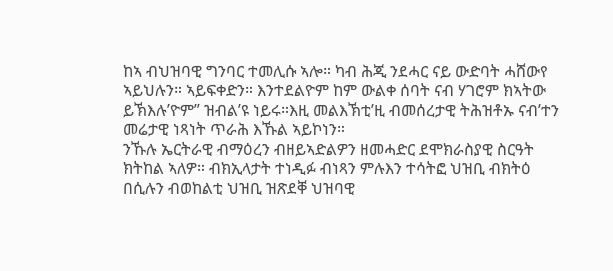ከኣ ብህዝባዊ ግንባር ተመሊሱ ኣሎ። ካብ ሕጂ ንደሓር ናይ ውድባት ሓሸውየ ኣይህሉን። ኣይፍቀድን። እንተደልዮም ከም ውልቀ ሰባት ናብ ሃገሮም ክኣትው ይኽእሉ’ዮም” ዝብል’ዩ ነይሩ።እዚ መልእኽቲ’ዚ ብመሰረታዊ ትሕዝቶኡ ናብ’ተን መሬታዊ ነጻነት ጥራሕ እኹል ኣይኮነን።
ንኹሉ ኤርትራዊ ብማዕረን ብዘይኣድልዎን ዘመሓድር ደሞክራስያዊ ስርዓት ክትከል ኣለዎ። ብክኢላታት ተነዲፉ ብነጻን ምሉእን ተሳትፎ ህዝቢ ብክትዕ በሲሉን ብወከልቲ ህዝቢ ዝጽደቐ ህዝባዊ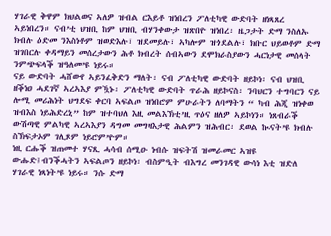ሃገራዊ ቅዋም ክህልወና ኣለዎ ዝብል ርእይቶ ዝነበረን ፖለቲካዊ ውድባት ዘነጻጸረ ኣይነበረን። ናብ’ቲ ህዝቢ ከም ህዝቢ ብሃንቀውታ ዝጽበዮ ዝነበረ፡ ዜጋታት ድማ ንስለኡ ክብሉ ዕድመ ንእስነቶም ዝወድእሉ፣ ዝደመይሉ፣ ኣካሎም ዝጎደልሉ፣ ክቡር ህይወቶም ድማ ዝገበርሉ ቀዳማይን መሰረታውን ሕቶ ክብረት ሰብኣውን ደሞክራስያውን ሓርነታዊ መሰላት ንምጭፍላቕ ዝዓለመ’ዩ ነይሩ።
ናይ ውድባት ሓሸውየ ኣይንፈቅድን ማለት፡ ናብ ፖለቲካዊ ውድባት ዘይኮነ፡ ናብ ህዝቢ ዘቕነዐ ሓደገኛ ኣረኣእያ ምዃኑ፡ ፖለቲካዊ ውድባት ጥራሕ ዘይኮናስ፡ ንባህርን ተግባርን ናይ ሎሚ መሪሕነት ህግደፍ ቀርባ ኣፍልጦ ዝነበሮም ምሁራትን ለባማትን “ ካብ ሕጂ ዝነቀወ ዝብእስ ነይሕድረኒ” ከም ዝተባህለ እዚ መልእኽቲ’ዚ ጥዕና ዘለዎ ኣይኮነን። ነጸብራቕ ውሽጣዊ ምልካዊ ኣረኣእያን ዳግመ መግዛእታዊ ሕልምን ዝሕብር፡ ደወል ኲናት’ዩ ክብሉ ስኽፍታኦም ገሊጾም ነይሮም’ዮም።
ነዚ ርሑቕ ዝጠመተ ሃናጺ ሓሳብ ሰሚዑ ነብሱ ዝፍትሽ ዝመራመር ኣዝዩ ውሑድ፤ብንቕሓትን ኣፍልጦን ዘይኮነ፡ ብስምዒት ብእግረ መንገዳዊ ውሳነ እቲ ዝድለ ሃገራዊ ነጻነት’ዩ ነይሩ። ንሱ ድማ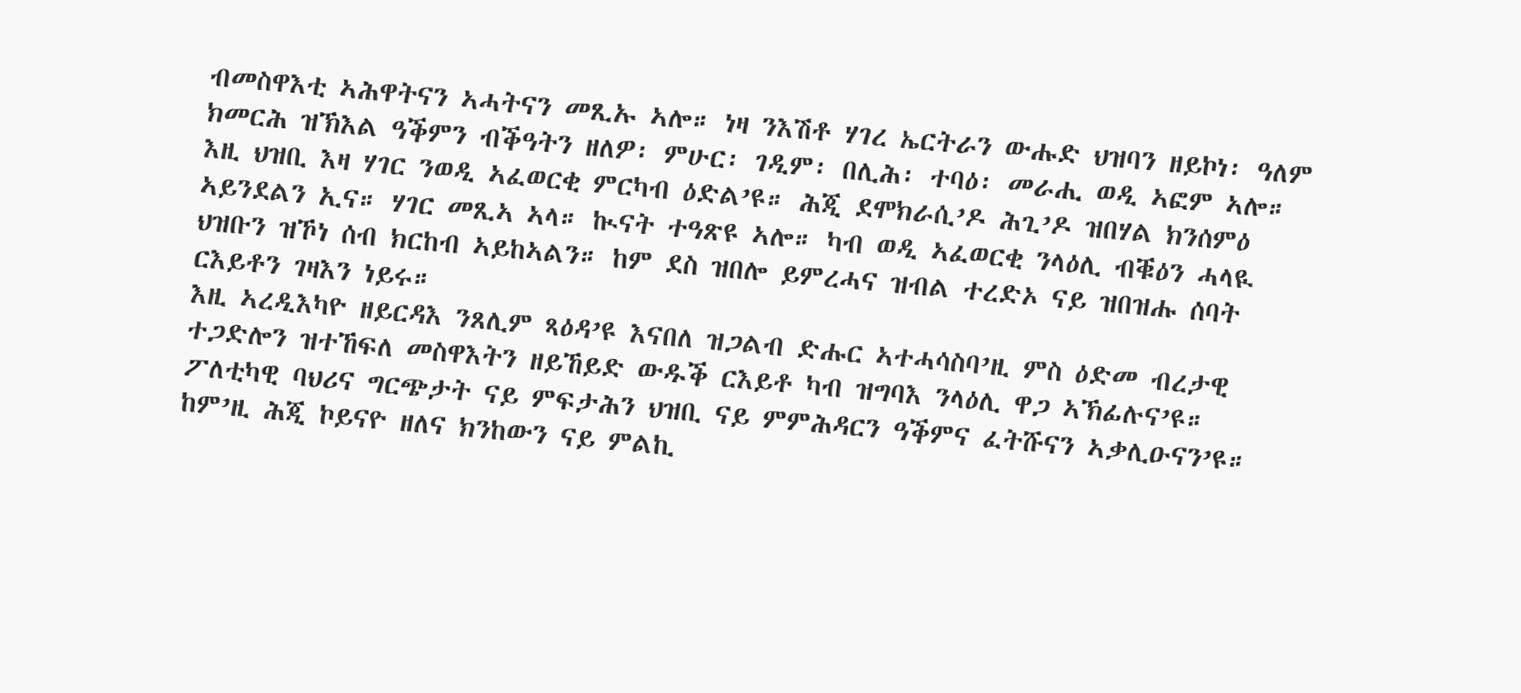ብመስዋእቲ ኣሕዋትናን ኣሓትናን መጺኡ ኣሎ። ነዛ ንእሽቶ ሃገረ ኤርትራን ውሑድ ህዝባን ዘይኮነ፡ ዓለም ክመርሕ ዝኽእል ዓቕምን ብቕዓትን ዘለዎ፡ ምሁር፡ ገዲም፡ በሊሕ፡ ተባዕ፡ መራሒ ወዲ ኣፎም ኣሎ። እዚ ህዝቢ እዛ ሃገር ንወዲ ኣፈወርቂ ምርካብ ዕድል’ዩ። ሕጂ ደሞክራሲ’ዶ ሕጊ’ዶ ዝበሃል ክንሰምዕ ኣይንደልን ኢና። ሃገር መጺኣ ኣላ። ኲናት ተዓጽዩ ኣሎ። ካብ ወዲ ኣፈወርቂ ንላዕሊ ብቑዕን ሓላዪ ህዝቡን ዝኾነ ሰብ ክርከብ ኣይከኣልን። ከም ደስ ዝበሎ ይምረሓና ዝብል ተረድኦ ናይ ዝበዝሑ ሰባት ርእይቶን ገዛእን ነይሩ።
እዚ ኣረዲእካዮ ዘይርዳእ ንጸሊም ጻዕዳ’ዩ እናበለ ዝጋልብ ድሑር ኣተሓሳስባ’ዚ ምስ ዕድመ ብረታዊ ተጋድሎን ዝተኸፍለ መስዋእትን ዘይኸይድ ውዱቕ ርእይቶ ካብ ዝግባእ ንላዕሊ ዋጋ ኣኽፊሉና’ዩ። ፖለቲካዊ ባህሪና ግርጭታት ናይ ምፍታሕን ህዝቢ ናይ ምምሕዳርን ዓቕምና ፈትሹናን ኣቃሊዑናን’ዩ። ከም’ዚ ሕጂ ኮይናዮ ዘለና ክንከውን ናይ ምልኪ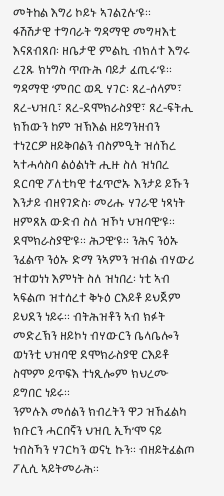መትከል እግሪ ኮይኑ ኣገልጊሉ’ዩ።
ፋሽሽታዊ ተግባራት ግዳማዊ መግዛእቲ እናጸብጸበ፡ ዘቤታዊ ምልኪ ብክለተ እግሩ ረጊጹ ክነግስ ጥጡሕ ባይታ ፈጢሩ’ዩ። ግዳማዊ ‘ምበር ወዲ ሃገር፡ ጸረ-ሰላም፣ ጸረ-ህዝቢ፣ ጸረ-ደሞክራስያዊ፣ ጸረ-ፍትሒ ክኸውን ከም ዝኽእል ዘይግንዘብን ተነጊርዎ ዘይቅበልን ብስምዒት ዝሰኸረ ኣተሓሳስባ ልዕልነት ሒዙ ስለ ዝነበረ ደርባዊ ፖለቲካዊ ተፈጥሮኡ እንታይ ይኹን እንታይ ብዘየገድስ፡ መሪሑ ሃገራዊ ነጻነት ዘምጸአ ውድብ ስለ ዝኾነ ህዝባዊ’ዩ። ደሞክራስያዊ’ዩ። ሕጋዊ’ዩ። ንሕና ንዕኡ ንፈልጥ ንዕኡ ድማ ንኣምን ዝብል ብሃውሪ ዝተወነነ እምነት ስለ ዝነበረ፡ ነቲ ኣብ ኣፍልጦ ዝተሰረተ ቅኑዕ ርእይቶ ይህጀም ይህደን ነይሩ። ብትሕዝቶን ኣብ ክፉት መድረኽን ዘይኮነ ብሃውርን ቤላቤሎን ወነንቲ ህዝባዊ ደሞክራስያዊ ርእይቶ ስሞም ይጥፍእ ተነጺሎም ክህረሙ ይግበር ነይሩ።
ንምሉእ መሰልን ክብረትን ዋጋ ዝኸፈልካ ክቡርን ሓርበኛን ህዝቢ ኢኻ’ሞ ናይ ነብስኻን ሃገርካን ወናኒ ኩን። ብዘይትፈልጦ ፖሊሲ ኣይትመራሕ።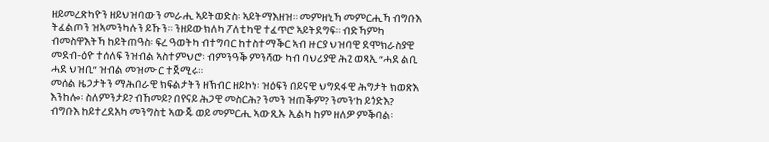ዘይመረጽካዮን ዘይህዝባውን መራሒ ኣይትወድስ፡ ኣይትማእዘዝ። መምዘኒኻ መምርሒኻ ብግቡእ ትፈልጦን ዝኣመንካሉን ይኹን። ንዘይውክለካ ፖለቲካዊ ተፈጥሮ ኣይትደግፍ። ብድኻምካ ብመስዋእትኻ ከይትጠዓስ፡ ፍረ ዓወትካ ብተግባር ከተስተማቕር ኣብ ዙርያ ህዝባዊ ደሞክራስያዊ መደብ-ዕዮ ተሰለፍ ንዝብል ኣስተምህሮ፡ ብምንዓቕ ምንሻው ካብ ባህሪያዊ ሕጊ ወጻኢ “ሓደ ልቢ ሓደ ህዝቢ” ዝብል መዝሙር ተጀሚሩ።
መሰል ዜጋታትን ማሕበራዊ ክፍልታትን ዘኽብር ዘይኮነ፡ ዝዕፍን በይናዊ ህግደፋዊ ሕግታት ክወጽእ እንከሎ፡ ስለምንታይ? ብኸመይ? በየናይ ሕጋዊ መስርሕ? ንመን ዝጠቕም? ንመን’ከ ይጎድእ? ብግቡእ ከይተረደአካ መንግስቲ ኣውጁ ወይ መምርሒ ኣውጺኡ ኢልካ ከም ዘለዎ ምቕባል፡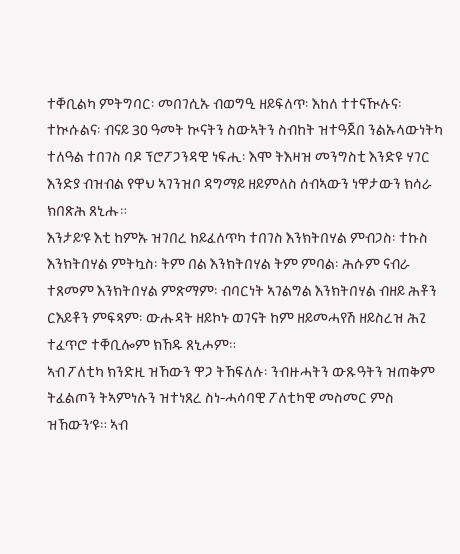ተቐቢልካ ምትግባር፡ መበገሲኡ ብወግዒ ዘይፍለጥ፡ እከለ ተተናዂሉና፡ ተኲሱልና፡ ብናይ 30 ዓመት ኲናትን ስውኣትን ስብከት ዝተዓጀበ ንልኡላውነትካ ተለዓል ተበገስ ባዶ ፕሮፖጋንዳዊ ነፍሒ፡ እሞ ትእዛዝ መንግስቲ እንድዩ ሃገር እንድያ ብዝብል የዋህ ኣገንዝቦ ዳግማይ ዘይምለስ ሰብኣውን ነዋታውን ክሳራ ክበጽሕ ጸኒሑ።
እንታይ’ዩ እቲ ከምኡ ዝገበረ ከይፈለጥካ ተበገስ እንክትበሃል ምብጋስ፡ ተኩስ እንክትበሃል ምትኳስ፡ ትም በል እንክትበሃል ትም ምባል፡ ሕሱም ናብራ ተጸመም እንክትበሃል ምጽማም፡ ብባርነት ኣገልግል እንክትበሃል ብዘይ ሕቶን ርእይቶን ምፍጻም፡ ውሑዳት ዘይኮኑ ወገናት ከም ዘይመሓየሽ ዘይስረዝ ሕጊ ተፈጥሮ ተቐቢሎም ክኸዱ ጸኒሖም።
ኣብ ፖለቲካ ክንድዚ ዝኸውን ዋጋ ትኸፍለሉ፡ ንብዙሓትን ውጹዓትን ዝጠቅም ትፈልጦን ትኣምነሉን ዝተነጸረ ስነ-ሓሳባዊ ፖለቲካዊ መስመር ምስ ዝኸውን’ዩ። ኣብ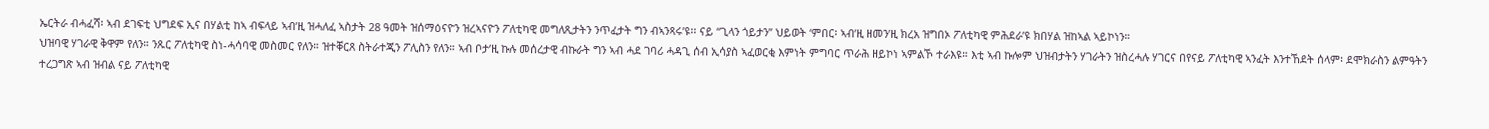ኤርትራ ብሓፈሻ፡ ኣብ ደገፍቲ ህግደፍ ኢና በሃልቲ ከኣ ብፍላይ ኣብ’ዚ ዝሓለፈ ኣስታት 28 ዓመት ዝሰማዕናዮን ዝረኣናዮን ፖለቲካዊ መግለጺታትን ንጥፈታት ግን ብኣንጻሩ’ዩ፡፡ ናይ “ጊላን ጎይታን” ህይወት ‘ምበር፡ ኣብ’ዚ ዘመን’ዚ ክረአ ዝግበኦ ፖለቲካዊ ምሕደራ’ዩ ክበሃል ዝከኣል ኣይኮነን።
ህዝባዊ ሃገራዊ ቅዋም የለን። ንጹር ፖለቲካዊ ስነ-ሓሳባዊ መስመር የለን። ዝተቐርጸ ስትራተጂን ፖሊስን የለን። ኣብ ቦታ’ዚ ኩሉ መሰረታዊ ብኩራት ግን ኣብ ሓደ ገባሪ ሓዳጊ ሰብ ኢሳያስ ኣፈወርቂ እምነት ምግባር ጥራሕ ዘይኮነ ኣምልኾ ተራእዩ። እቲ ኣብ ኩሎም ህዝብታትን ሃገራትን ዝስረሓሉ ሃገርና በየናይ ፖለቲካዊ ኣንፈት እንተኸደት ሰላም፡ ደሞክራስን ልምዓትን ተረጋግጽ ኣብ ዝብል ናይ ፖለቲካዊ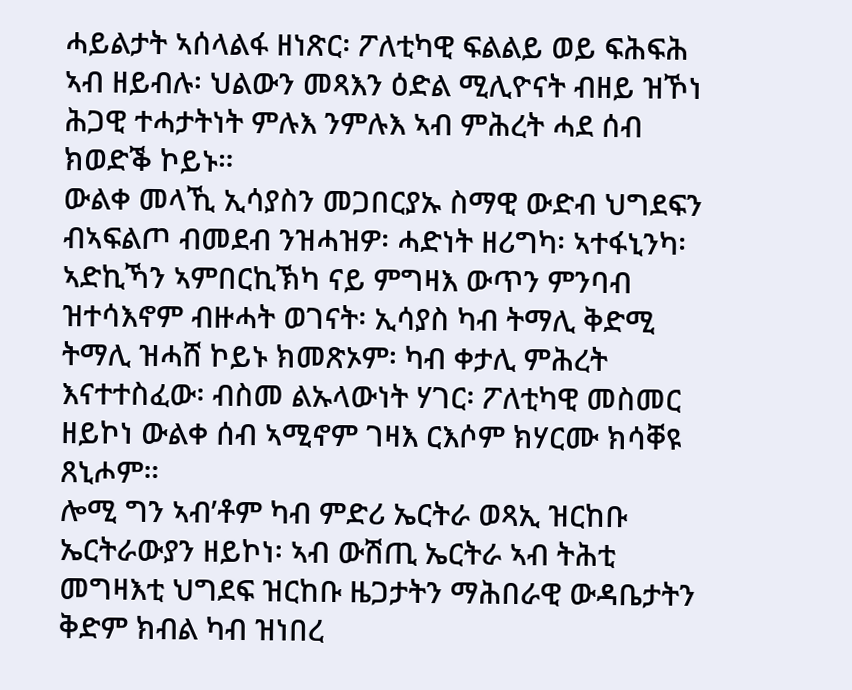ሓይልታት ኣሰላልፋ ዘነጽር፡ ፖለቲካዊ ፍልልይ ወይ ፍሕፍሕ ኣብ ዘይብሉ፡ ህልውን መጻእን ዕድል ሚሊዮናት ብዘይ ዝኾነ ሕጋዊ ተሓታትነት ምሉእ ንምሉእ ኣብ ምሕረት ሓደ ሰብ ክወድቕ ኮይኑ።
ውልቀ መላኺ ኢሳያስን መጋበርያኡ ስማዊ ውድብ ህግደፍን ብኣፍልጦ ብመደብ ንዝሓዝዎ፡ ሓድነት ዘሪግካ፡ ኣተፋኒንካ፡ ኣድኪኻን ኣምበርኪኽካ ናይ ምግዛእ ውጥን ምንባብ ዝተሳእኖም ብዙሓት ወገናት፡ ኢሳያስ ካብ ትማሊ ቅድሚ ትማሊ ዝሓሸ ኮይኑ ክመጽኦም፡ ካብ ቀታሊ ምሕረት እናተተስፈው፡ ብስመ ልኡላውነት ሃገር፡ ፖለቲካዊ መስመር ዘይኮነ ውልቀ ሰብ ኣሚኖም ገዛእ ርእሶም ክሃርሙ ክሳቐዩ ጸኒሖም።
ሎሚ ግን ኣብ’ቶም ካብ ምድሪ ኤርትራ ወጻኢ ዝርከቡ ኤርትራውያን ዘይኮነ፡ ኣብ ውሽጢ ኤርትራ ኣብ ትሕቲ መግዛእቲ ህግደፍ ዝርከቡ ዜጋታትን ማሕበራዊ ውዳቤታትን ቅድም ክብል ካብ ዝነበረ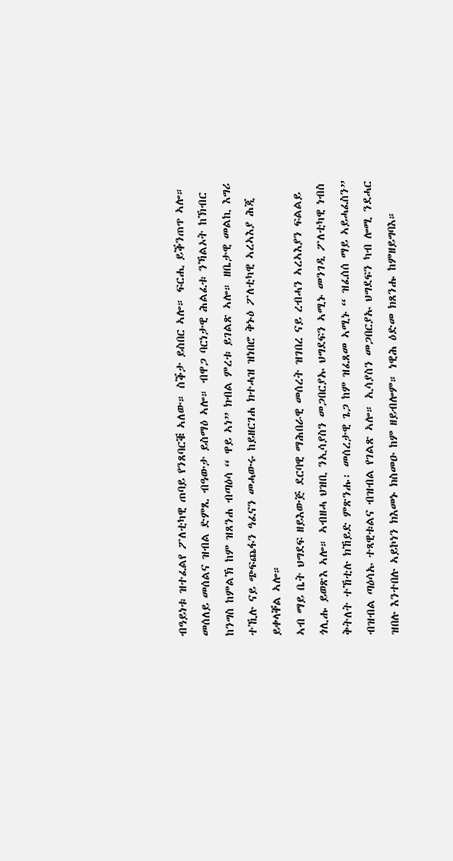ብዓይነቱ ዝተፈልየ ፖለቲካዊ ጠባይ የንጸባርቑ ኣለው። ስቕታ ይስበር ኣሎ። ፍርሒ ይቕንጠጥ ኣሎ። መሰለይ መሰልና ዝብል ድምጺ ብዓውታ ይስማዕ ኣሎ። ብዋጋ ባርነታዊ ሕልፈቱ ንኻልኦት ከኽብር ከንግስ ከምልኽ ከም ዝጸንሐ ብጣዕሳ “ ዋይ ኣነ” ክብል ምረቱ ይገልጽ ኣሎ። ዘቤታዊ መልኪ እግሪ ተኺሉ ናይ ጭፍጨፋን ዓፈናን መሓውሩ ከይዘርገሐ ክተሓዝ ዝነበሮ ቅኑዕ ፖለቲካዊ ኣረኣእያ ሕጂ ይቀላቐል ኣሎ።
ኣብ ማይ ቤት ህግደፍ ዘይእውጅ ደርባዊ ማሕበራዊ መሰረት ዝገበረ ናይ ረብሓን ኣረኣእያን ፍልልይ ጎሊሑ ይወጽእ ኣሎ። ኣብዘሓ ህዝቢ ንኢሳያስን መጋበርያኡ ህግደፍን ኣሚኑ መንገዲ ፖለቲካዊ ነብስ ቅትለት ተኸቲሉ ክኸይድ ምጽንሑ፡ መሰረታዊ ጌጋ ከም ዝፈጸመ ኣሚኑ “ ዝፈሰሰ ማይ ኣይሓፈስን” ብዝብል ጣዕሳኡ ተጻዊቱልና ብዝብል የገልጽ ኣሎ። ኢሳያስን መጋበርያኡ ህግደፍን ካብ ሎሚ ንደሓር ዝበሉ እንተበሉ ኣይኮነን ክእመኑ ክስመዑ ከም ዘይብሎም። ነዊሕ ዕድመ ክጸንሑ ከምዘይግባእ።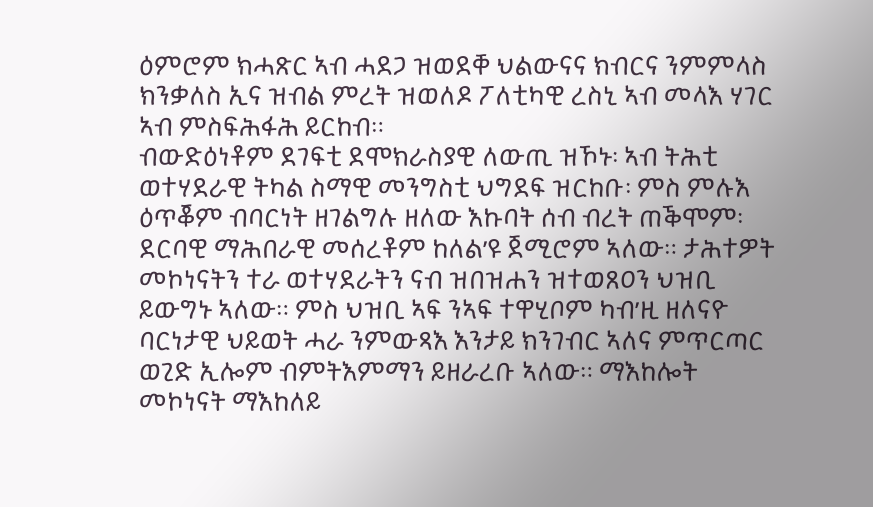ዕምሮም ክሓጽር ኣብ ሓደጋ ዝወደቐ ህልውናና ክብርና ንምምላስ ክንቃለስ ኢና ዝብል ምረት ዝወለዶ ፖለቲካዊ ረስኒ ኣብ መላእ ሃገር ኣብ ምስፍሕፋሕ ይርከብ።
ብውድዕነቶም ደገፍቲ ደሞክራስያዊ ለውጢ ዝኾኑ፡ ኣብ ትሕቲ ወተሃደራዊ ትካል ስማዊ መንግስቲ ህግደፍ ዝርከቡ፡ ምስ ምሉእ ዕጥቖም ብባርነት ዘገልግሉ ዘለው እኩባት ሰብ ብረት ጠቕሞም፡ ደርባዊ ማሕበራዊ መሰረቶም ከለል’ዩ ጀሚሮም ኣለው። ታሕተዎት መኮነናትን ተራ ወተሃደራትን ናብ ዝበዝሐን ዝተወጸዐን ህዝቢ ይውግኑ ኣለው። ምስ ህዝቢ ኣፍ ንኣፍ ተዋሂቦም ካብ’ዚ ዘለናዮ ባርነታዊ ህይወት ሓራ ንምውጻእ እንታይ ክንገብር ኣለና ምጥርጣር ወጊድ ኢሎም ብምትእምማን ይዘራረቡ ኣለው። ማእከሎት መኮነናት ማእከለይ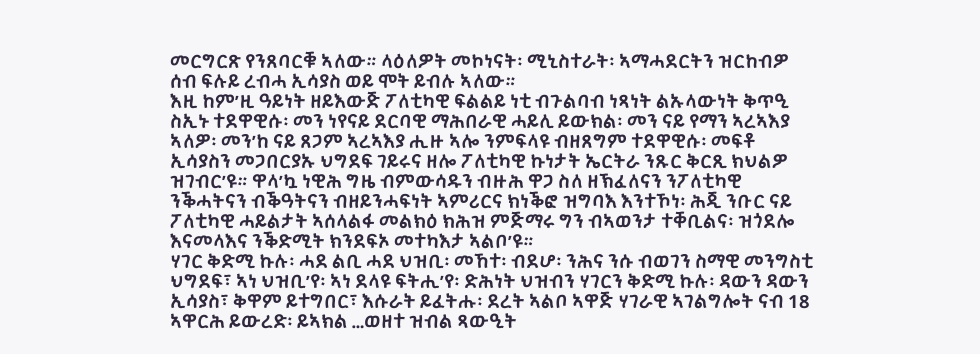መርግርጽ የንጸባርቑ ኣለው። ላዕለዎት መኮነናት፡ ሚኒስተራት፡ ኣማሓደርትን ዝርከብዎ ሰብ ፍሉይ ረብሓ ኢሳያስ ወይ ሞት ይብሉ ኣለው።
እዚ ከም’ዚ ዓይነት ዘይእውጅ ፖለቲካዊ ፍልልይ ነቲ ብጉልባብ ነጻነት ልኡላውነት ቅጥዒ ስኢኑ ተደዋዊሱ፡ መን ነየናይ ደርባዊ ማሕበራዊ ሓይሊ ይውክል፡ መን ናይ የማን ኣረኣእያ ኣለዎ፡ መን’ከ ናይ ጸጋም ኣረኣእያ ሒዙ ኣሎ ንምፍላዩ ብዘጸግም ተደዋዊሱ፡ መፍቶ ኢሳያስን መጋበርያኡ ህግደፍ ገይሩና ዘሎ ፖለቲካዊ ኩነታት ኤርትራ ንጹር ቅርጺ ክህልዎ ዝገብር’ዩ። ዋላ’ኳ ነዊሕ ግዜ ብምውሳዱን ብዙሕ ዋጋ ስለ ዘኽፈለናን ንፖለቲካዊ ንቕሓትናን ብቕዓትናን ብዘይንሓፍነት ኣምሪርና ክነቕፎ ዝግባእ እንተኾነ፡ ሕጂ ንቡር ናይ ፖለቲካዊ ሓይልታት ኣሰላልፋ መልክዕ ክሕዝ ምጅማሩ ግን ብኣወንታ ተቐቢልና፡ ዝጎደሎ እናመላእና ንቕድሚት ክንደፍኦ መተካእታ ኣልቦ’ዩ።
ሃገር ቅድሚ ኩሉ፡ ሓደ ልቢ ሓደ ህዝቢ፡ መኸተ፡ ብደሆ፡ ንሕና ንሱ ብወገን ስማዊ መንግስቲ ህግደፍ፣ ኣነ ህዝቢ’የ፡ ኣነ ደላዩ ፍትሒ’የ፡ ድሕነት ህዝብን ሃገርን ቅድሚ ኩሉ፡ ዳውን ዳውን ኢሳያስ፣ ቅዋም ይተግበር፣ እሱራት ይፈትሑ፡ ደረት ኣልቦ ኣዋጅ ሃገራዊ ኣገልግሎት ናብ 18 ኣዋርሕ ይውረድ፡ ይኣክል …ወዘተ ዝብል ጻውዒት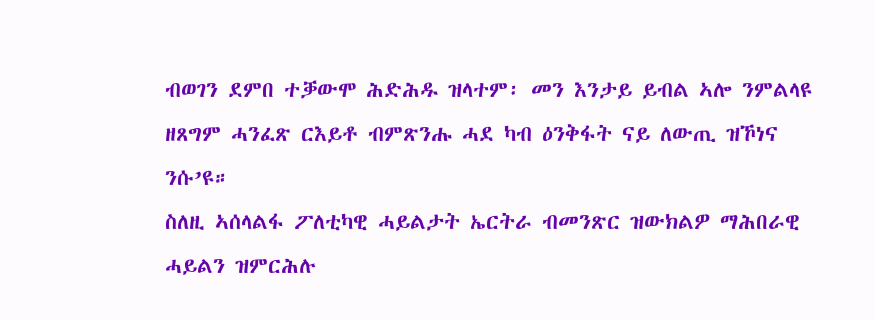ብወገን ደምበ ተቓውሞ ሕድሕዱ ዝላተም፡ መን እንታይ ይብል ኣሎ ንምልላዩ ዘጸግም ሓንፈጽ ርእይቶ ብምጽንሑ ሓደ ካብ ዕንቅፋት ናይ ለውጢ ዝኾነና ንሱ’ዩ።
ስለዚ ኣሰላልፋ ፖለቲካዊ ሓይልታት ኤርትራ ብመንጽር ዝውክልዎ ማሕበራዊ ሓይልን ዝምርሕሉ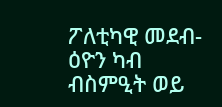ፖለቲካዊ መደብ-ዕዮን ካብ ብስምዒት ወይ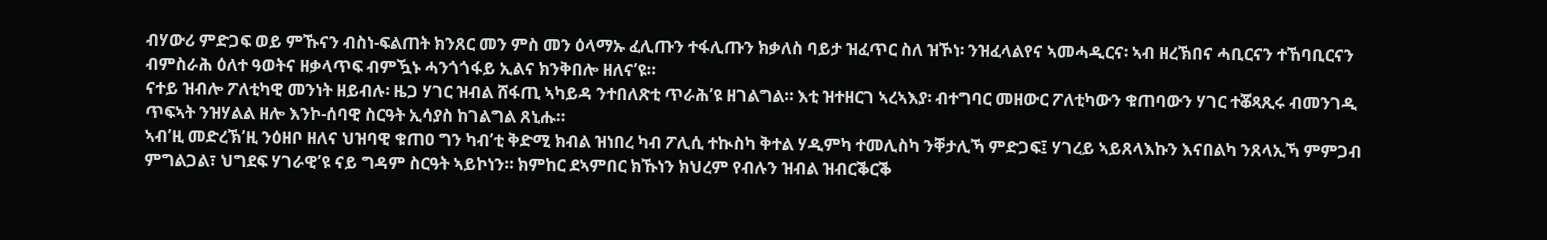ብሃውሪ ምድጋፍ ወይ ምኹናን ብስነ-ፍልጠት ክንጸር መን ምስ መን ዕላማኡ ፈሊጡን ተፋሊጡን ክቃለስ ባይታ ዝፈጥር ስለ ዝኾነ፡ ንዝፈላልየና ኣመሓዲርና፡ ኣብ ዘረኽበና ሓቢርናን ተኸባቢርናን ብምስራሕ ዕለተ ዓወትና ዘቃላጥፍ ብምዃኑ ሓንጎጎፋይ ኢልና ክንቅበሎ ዘለና’ዩ።
ናተይ ዝብሎ ፖለቲካዊ መንነት ዘይብሉ፡ ዜጋ ሃገር ዝብል ሸፋጢ ኣካይዳ ንተበለጽቲ ጥራሕ’ዩ ዘገልግል። እቲ ዝተዘርገ ኣረኣእያ፡ ብተግባር መዘውር ፖለቲካውን ቁጠባውን ሃገር ተቖጻጺሩ ብመንገዲ ጥፍኣት ንዝሃልል ዘሎ እንኮ-ሰባዊ ስርዓት ኢሳያስ ከገልግል ጸኒሑ።
ኣብ’ዚ መድረኽ’ዚ ንዕዘቦ ዘለና ህዝባዊ ቁጠዐ ግን ካብ’ቲ ቅድሚ ክብል ዝነበረ ካብ ፖሊሲ ተኲስካ ቅተል ሃዲምካ ተመሊስካ ንቐታሊኻ ምድጋፍ፤ ሃገረይ ኣይጸላእኩን እናበልካ ንጸላኢኻ ምምጋብ ምግልጋል፣ ህግደፍ ሃገራዊ’ዩ ናይ ግዳም ስርዓት ኣይኮነን። ክምከር ደኣምበር ክኹነን ክህረም የብሉን ዝብል ዝብርቕርቕ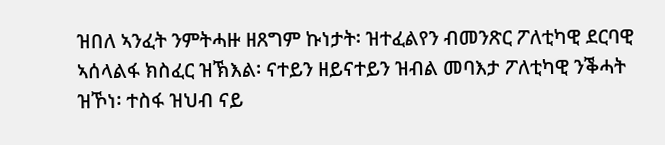ዝበለ ኣንፈት ንምትሓዙ ዘጸግም ኩነታት፡ ዝተፈልየን ብመንጽር ፖለቲካዊ ደርባዊ ኣሰላልፋ ክስፈር ዝኽእል፡ ናተይን ዘይናተይን ዝብል መባእታ ፖለቲካዊ ንቕሓት ዝኾነ፡ ተስፋ ዝህብ ናይ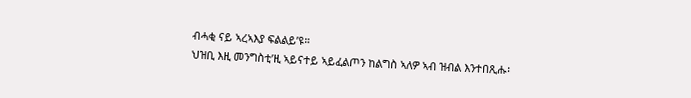ብሓቂ ናይ ኣረኣእያ ፍልልይ’ዩ።
ህዝቢ እዚ መንግስቲ’ዚ ኣይናተይ ኣይፈልጦን ከልግስ ኣለዎ ኣብ ዝብል እንተበጺሑ፡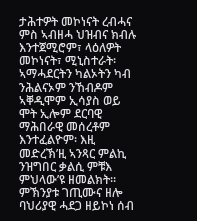ታሕተዎት መኮነናት ረብሓና ምስ ኣብዘሓ ህዝብና ክብሉ እንተጀሚሮም፣ ላዕለዎት መኮነናት፣ ሚኒስተራት፡ ኣማሓደርትን ካልኦትን ካብ ንሕልናኦም ንኸብዶም ኣቐዲሞም ኢሳያስ ወይ ሞት ኢሎም ደርባዊ ማሕበራዊ መሰረቶም እንተፈልዮም፡ እዚ መድረኽ’ዚ ኣንጻር ምልኪ ንዝግበር ቃልሲ ምቹእ ምህላው’ዩ ዘመልክት።
ምኽንያቱ ገጢሙና ዘሎ ባህሪያዊ ሓደጋ ዘይኮነ ሰብ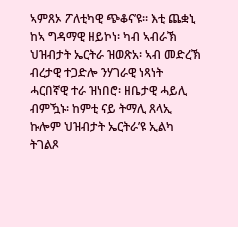ኣምጸኦ ፖለቲካዊ ጭቆና’ዩ። እቲ ጨቋኒ ከኣ ግዳማዊ ዘይኮነ፡ ካብ ኣብራኽ ህዝብታት ኤርትራ ዝወጽአ፡ ኣብ መድረኽ ብረታዊ ተጋድሎ ንሃገራዊ ነጻነት ሓርበኛዊ ተራ ዝነበሮ፡ ዘቤታዊ ሓይሊ ብምዃኑ፡ ከምቲ ናይ ትማሊ ጸላኢ ኩሎም ህዝብታት ኤርትራ’ዩ ኢልካ ትገልጾ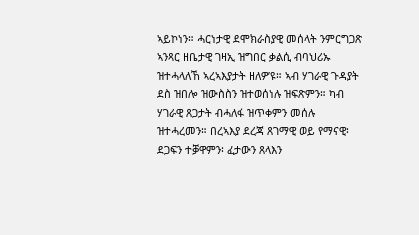ኣይኮነን። ሓርነታዊ ደሞክራስያዊ መሰላት ንምርግጋጽ ኣንጻር ዘቤታዊ ገዛኢ ዝግበር ቃልሲ ብባህሪኡ ዝተሓላለኸ ኣረኣእያታት ዘለዎ’ዩ። ኣብ ሃገራዊ ጉዳያት ደስ ዝበሎ ዝውስስን ዝተወሰነሉ ዝፍጽምን። ካብ ሃገራዊ ጸጋታት ብሓለፋ ዝጥቀምን መሰሉ ዝተሓረመን። በረኣእያ ደረጃ ጸገማዊ ወይ የማናዊ፡ ደጋፍን ተቓዋምን፡ ፈታውን ጸላእን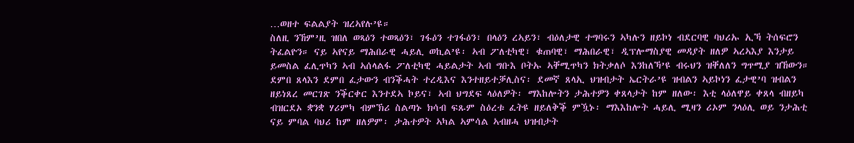…ወዘተ ፍልልያት ዝረኣየሉ’ዩ።
ስለዚ ንኸም’ዚ ዝበለ ወጻዕን ተወጻዕን፣ ገፋዕን ተገፋዕን፣ በላዕን ረኣይን፣ ብዕለታዊ ተግባሩን ኣካሉን ዘይኮነ ብደርባዊ ባህሪኡ ኢኻ ትሰፍሮን ትፈልዮን። ናይ ኣየናይ ማሕበራዊ ሓይሊ ወኪል’ዩ፡ ኣብ ፖለቲካዊ፣ ቁጠባዊ፣ ማሕበራዊ፣ ዲፕሎማስያዊ መዳያት ዘለዎ ኣረኣእያ እንታይ ይመስል ፈሊጥካን ኣብ ኣሰላልፋ ፖለቲካዊ ሓይልታት ኣብ ግቡእ ቦትኡ ኣቐሚጥካን ክትቃለሶ እንከለኻ’ዩ ብሩህን ዝቐለለን ግጥሚያ ዝኸውን።
ደምበ ጸላእን ደምበ ፈታውን ብንቕሓት ተረዲእና እንተዘይተቓሊስና፡ ደመኛ ጸላኢ ህዝብታት ኤርትራ’ዩ ዝብልን ኣይኮነን ፈታዊ’ባ ዝብልን ዘይነጸረ መርገጽ ንቕርቀር እንተደኣ ኮይና፣ ኣብ ህግደፍ ላዕለዎት፡ ማእከሎትን ታሕተዎን ቀጸላታት ከም ዘለው፡ እቲ ላዕለዋይ ቀጸላ ብዘይካ ብዝርደኦ ቋንቋ ሃሪምካ ብምኽሪ ስልጣኑ ክሳብ ፍጹም ስዕረቱ ፈትዩ ዘይለቅቕ ምዃኑ፡ ማእእከሎት ሓይሊ ሚዛን ሪኦም ንላዕሊ ወይ ንታሕቲ ናይ ምባል ባህሪ ከም ዘለዎም፡ ታሕተዎት ኣካል ኣምሳል ኣብዘሓ ህዝብታት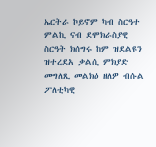ኤርትራ ኮይኖም ካብ ስርዓተ ምልኪ ናብ ደሞክራስያዊ ስርዓት ክሰግሩ ከም ዝደልዩን ዝተረደአ ቃልሲ ምክያድ መግለጺ መልክዕ ዘለዎ ብሱል ፖለቲካዊ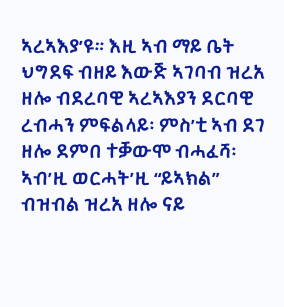ኣረኣእያ’ዩ። እዚ ኣብ ማይ ቤት ህግደፍ ብዘይ እውጅ ኣገባብ ዝረአ ዘሎ ብደረባዊ ኣረኣእያን ደርባዊ ረብሓን ምፍልላይ፡ ምስ’ቲ ኣብ ደገ ዘሎ ደምበ ተቓውሞ ብሓፈሻ፡ ኣብ’ዚ ወርሓት’ዚ “ይኣክል” ብዝብል ዝረአ ዘሎ ናይ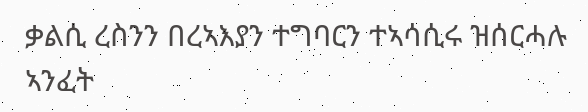ቃልሲ ረስንን በረኣእያን ተግባርን ተኣሳሲሩ ዝሰርሓሉ ኣንፈት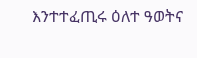እንተተፈጢሩ ዕለተ ዓወትና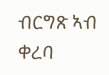ብርግጽ ኣብ ቀረባ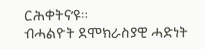ርሕቀትና’ዩ።
ብሓልዮት ደሞክራስያዊ ሓድነት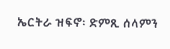ኤርትራ ዝፍኖ፡ ድምጺ ሰላምን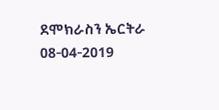ደሞክራስን ኤርትራ 08-04-2019